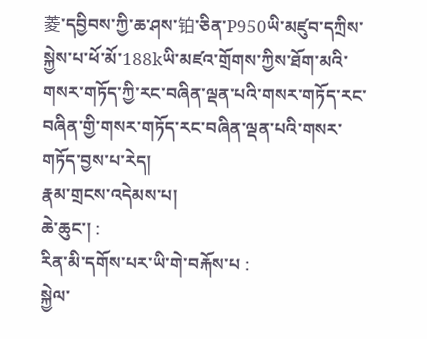菱་དབྱིབས་ཀྱི་ཆ་ཤས་铂་ཅིན་P950ཡི་མཛུབ་དཀྲིས་སྐྱེས་པ་ཕོ་མོ་188kཡི་མཛའ་གྲོགས་ཀྱིས་ཐོག་མའི་གསར་གཏོད་ཀྱི་རང་བཞིན་ལྡན་པའི་གསར་གཏོད་རང་བཞིན་གྱི་གསར་གཏོད་རང་བཞིན་ལྡན་པའི་གསར་གཏོད་བྱས་པ་རེད།
རྣམ་གྲངས་འདེམས་པ།
ཆེ་ཆུང་། :
རིན་མི་དགོས་པར་ཡི་གེ་བརྐོས་པ :
སྐྱེལ་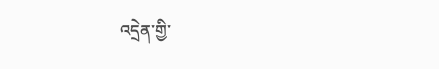འདྲེན་གྱི་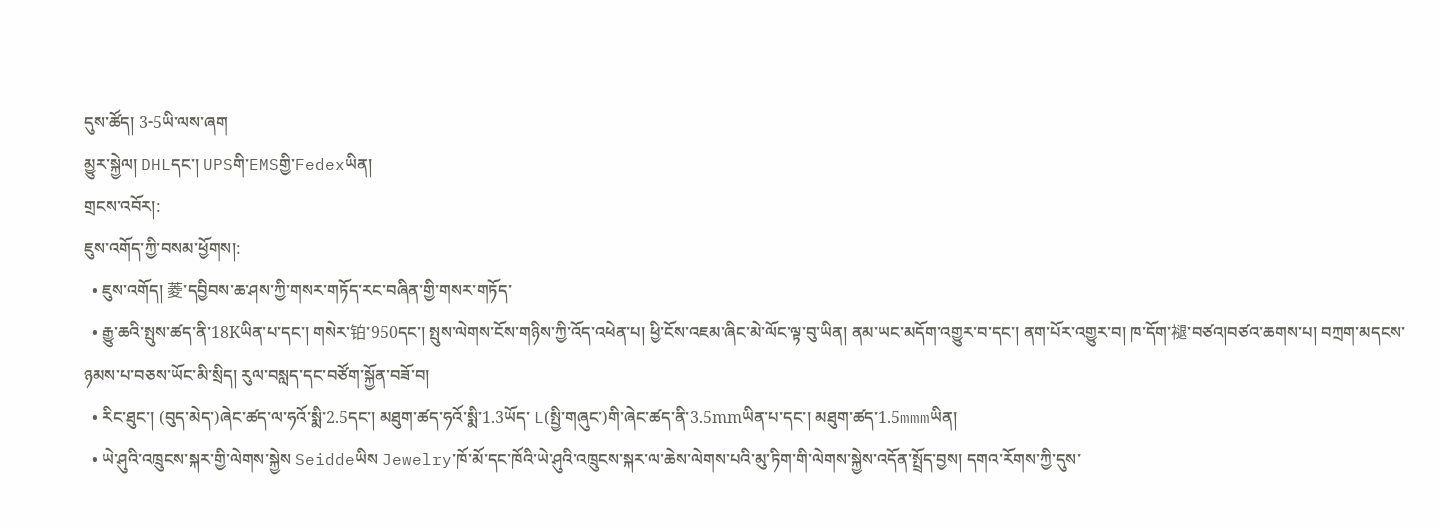དུས་ཚོད། 3-5ཡི་ལས་ཞག
མྱུར་སྐྱེལ། DHLདང་། UPSགི་EMSགྱི་Fedexཡིན།
གྲངས་འབོར།:
ཇུས་འགོད་ཀྱི་བསམ་ཕྱོགས།:
  • ཇུས་འགོད། 菱་དབྱིབས་ཆ་ཤས་ཀྱི་གསར་གཏོད་རང་བཞིན་གྱི་གསར་གཏོད་
  • རྒྱུ་ཆའི་སྤུས་ཚད་ནི་18Kཡིན་པ་དང་། གསེར་铂་950དང་། སྤུས་ལེགས་ངོས་གཉིས་ཀྱི་འོད་འཕེན་པ། ཕྱི་ངོས་འཇམ་ཞིང་མེ་ལོང་ལྟ་བུ་ཡིན། ནམ་ཡང་མདོག་འགྱུར་བ་དང་། ནག་པོར་འགྱུར་བ། ཁ་དོག་褪་བཙའ།བཙའ་ཆགས་པ། བཀྲག་མདངས་ཉམས་པ་བཅས་ཡོང་མི་སྲིད། རུལ་བསླད་དང་བཙོག་སྐྱོན་བཟོ་བ།
  • རིང་ཐུང་། (བུད་མེད་)ཞེང་ཚད་ལ་ཧའོ་སྨི་2.5དང་། མཐུག་ཚད་ཧའོ་སྨི་1.3ཡོད་ L(སྤྱི་གཞུང་)གི་ཞེང་ཚད་ནི་3.5mmཡིན་པ་དང་། མཐུག་ཚད་1.5mmmཡིན།
  • ཡེ་ཤུའི་འཁྲུངས་སྐར་གྱི་ལེགས་སྐྱེས Seiddeཡིས Jewelry་ཁོ་མོ་དང་ཁོའི་ཡེ་ཤུའི་འཁྲུངས་སྐར་ལ་ཆེས་ལེགས་པའི་མུ་ཏིག་གི་ལེགས་སྐྱེས་འདོན་སྤྲོད་བྱས། དགའ་རོགས་ཀྱི་དུས་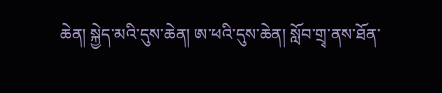ཆེན། སྐྱེད་མའི་དུས་ཆེན། ཨ་ཕའི་དུས་ཆེན། སློབ་གྲྭ་ནས་ཐོན་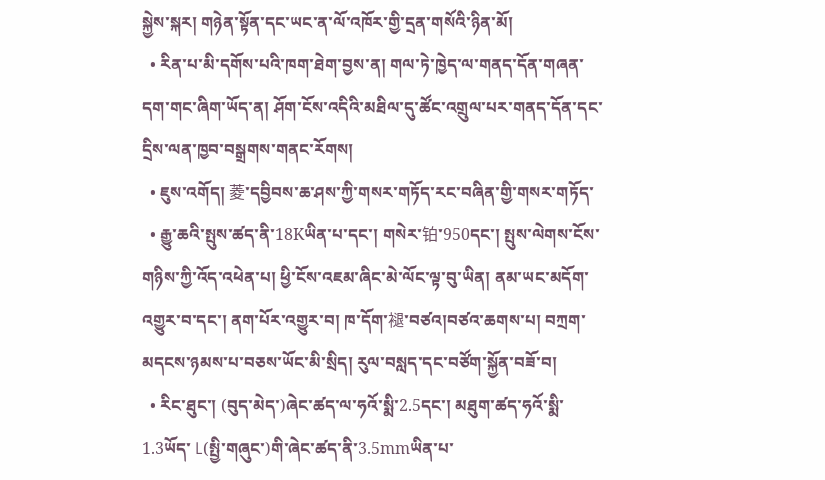སྐྱེས་སྐར། གཉེན་སྟོན་དང་ཡང་ན་ལོ་འཁོར་གྱི་དྲན་གསོའི་ཉིན་མོ།
  • རིན་པ་མི་དགོས་པའི་ཁག་ཐེག་བྱས་ན། གལ་ཏེ་ཁྱེད་ལ་གནད་དོན་གཞན་དག་གང་ཞིག་ཡོད་ན། ཤོག་ངོས་འདིའི་མཐིལ་དུ་ཚོང་འགྲུལ་པར་གནད་དོན་དང་དྲིས་ལན་ཁྱབ་བསྒྲགས་གནང་རོགས།
  • ཇུས་འགོད། 菱་དབྱིབས་ཆ་ཤས་ཀྱི་གསར་གཏོད་རང་བཞིན་གྱི་གསར་གཏོད་
  • རྒྱུ་ཆའི་སྤུས་ཚད་ནི་18Kཡིན་པ་དང་། གསེར་铂་950དང་། སྤུས་ལེགས་ངོས་གཉིས་ཀྱི་འོད་འཕེན་པ། ཕྱི་ངོས་འཇམ་ཞིང་མེ་ལོང་ལྟ་བུ་ཡིན། ནམ་ཡང་མདོག་འགྱུར་བ་དང་། ནག་པོར་འགྱུར་བ། ཁ་དོག་褪་བཙའ།བཙའ་ཆགས་པ། བཀྲག་མདངས་ཉམས་པ་བཅས་ཡོང་མི་སྲིད། རུལ་བསླད་དང་བཙོག་སྐྱོན་བཟོ་བ།
  • རིང་ཐུང་། (བུད་མེད་)ཞེང་ཚད་ལ་ཧའོ་སྨི་2.5དང་། མཐུག་ཚད་ཧའོ་སྨི་1.3ཡོད་ L(སྤྱི་གཞུང་)གི་ཞེང་ཚད་ནི་3.5mmཡིན་པ་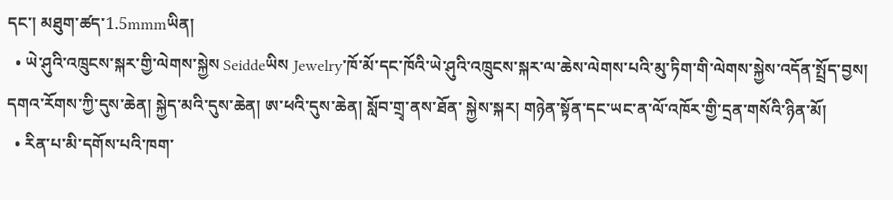དང་། མཐུག་ཚད་1.5mmmཡིན།
  • ཡེ་ཤུའི་འཁྲུངས་སྐར་གྱི་ལེགས་སྐྱེས Seiddeཡིས Jewelry་ཁོ་མོ་དང་ཁོའི་ཡེ་ཤུའི་འཁྲུངས་སྐར་ལ་ཆེས་ལེགས་པའི་མུ་ཏིག་གི་ལེགས་སྐྱེས་འདོན་སྤྲོད་བྱས། དགའ་རོགས་ཀྱི་དུས་ཆེན། སྐྱེད་མའི་དུས་ཆེན། ཨ་ཕའི་དུས་ཆེན། སློབ་གྲྭ་ནས་ཐོན་ སྐྱེས་སྐར། གཉེན་སྟོན་དང་ཡང་ན་ལོ་འཁོར་གྱི་དྲན་གསོའི་ཉིན་མོ།
  • རིན་པ་མི་དགོས་པའི་ཁག་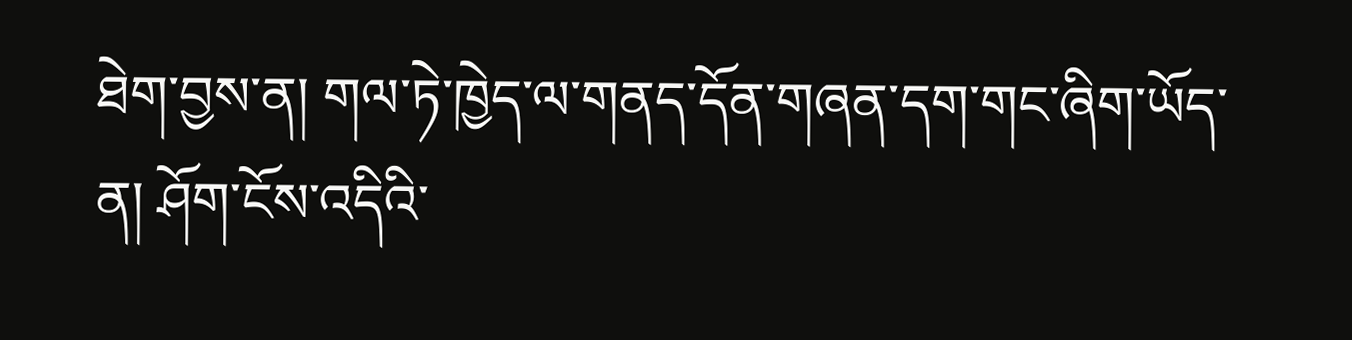ཐེག་བྱས་ན། གལ་ཏེ་ཁྱེད་ལ་གནད་དོན་གཞན་དག་གང་ཞིག་ཡོད་ན། ཤོག་ངོས་འདིའི་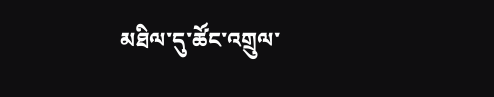མཐིལ་དུ་ཚོང་འགྲུལ་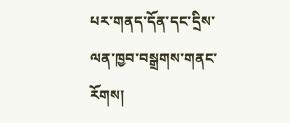པར་གནད་དོན་དང་དྲིས་ལན་ཁྱབ་བསྒྲགས་གནང་རོགས།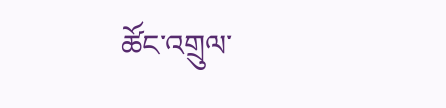ཚོང་འགྲུལ་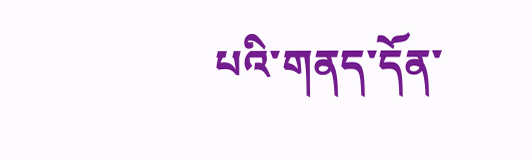པའི་གནད་དོན་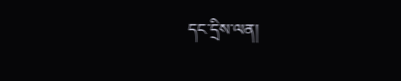དང་དྲིས་ལན།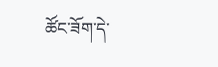ཚོང་ཟོག་དེ་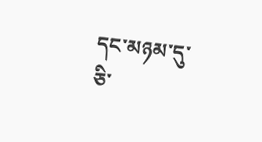དང་མཉམ་དུ་ཅི་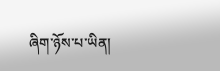ཞིག་ཉོས་པ་ཡིན།